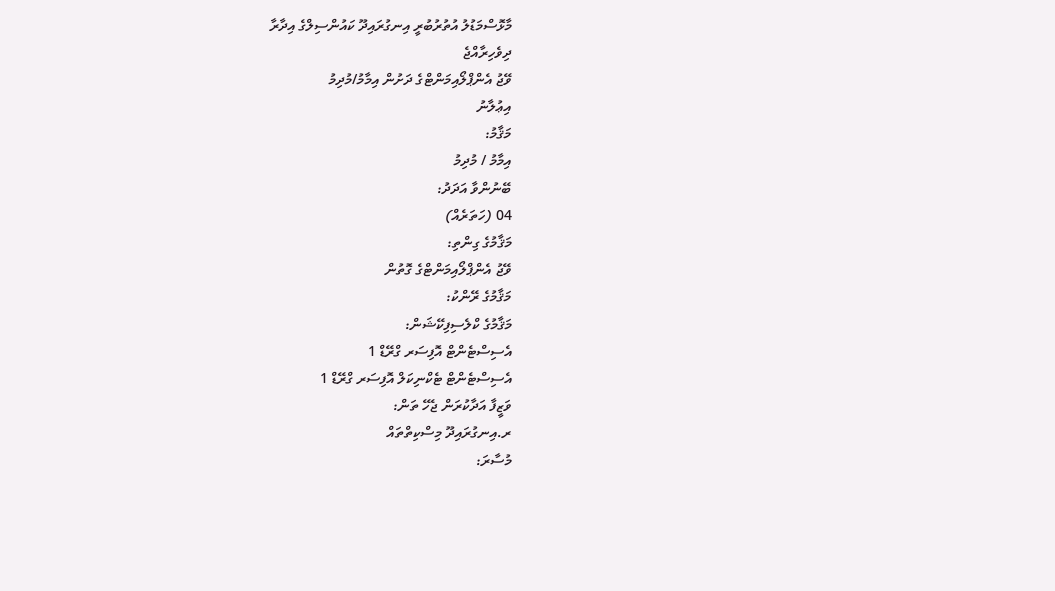މާޅޮސްމަޑުލު އުތުރުބުރީ އިނގުރައިދޫ ކައުންސިލްގެ އިދާރާ
ދިވެހިރާއްޖެ
ވޭޖު އެންޕްލޯއިމަންޓްގެ ދަށުން އިމާމު/މުދިމު
އިޢުލާނު
މަޤާމު:
އިމާމު / މުދިމު
ބޭނުންވާ އަދަދު:
04 (ހަތަރެއް)
މަޤާމުގެ ގިންތި:
ވޭޖު އެންޕްލޯއިމަންޓްގެ ގޮތުން
މަޤާމުގެ ރޭންކު:
މަޤާމުގެ ކްލެސިފިކޭޝަން:
އެސިސްޓެންޓް އޮފިސަރ ގްރޭޑް 1
އެސިސްޓެންޓް ޓެކްނިކަލް އޮފިސަރ ގްރޭޑް 1
ވަޒީފާ އަދާކުރަން ޖެހޭ ތަން:
ރ.އިނގުރައިދޫ މިސްކިތްތައް
މުސާރަ: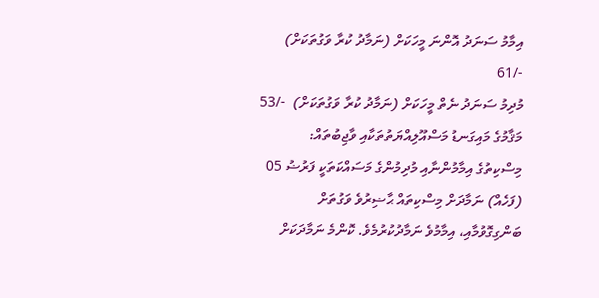އިމާމު ސަނަދު އޮންނަ މީހަކަށް (ނަމާދު ކުރާ ވަގުތަކަށް)  -/61
މުދިމު ސަނަދު ނެތް މީހަކަށް (ނަމާދު ކުރާ ވަގުތަކަށް)  -/53
މަޤާމުގެ މައިގަނޑު މަސްއޫލިއްޔަތުތަކާއި ވާޖިބުތައް:
މިސްކިތުގެ އިމާމުންނާއި މުދިމުންގެ މަސައްކަތަކީ ފަރުޟު 05 (ފަހެއް) ނަމާދަށް މިސްކިތައް ޙާޟިރުވެ ވަގުތަށް ބަންގިގޮވުމާއި، އިމާމުވެ ނަމާދުކުރުމެވެ. ކޮންމެ ނަމާދަކަށް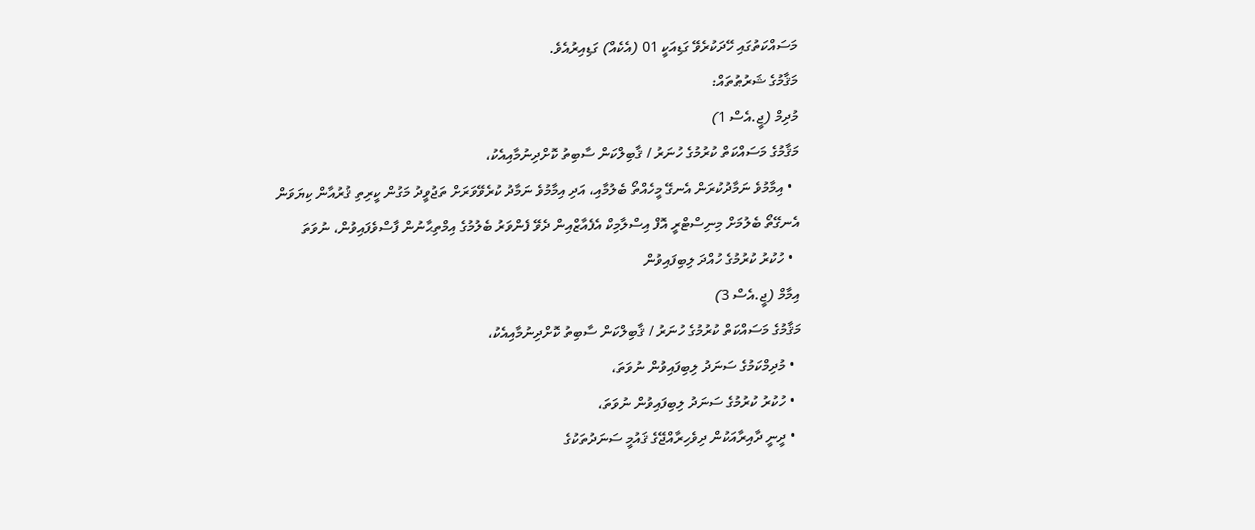މަސައްކަތުގައި ހޭދަކުރެވޭ ގަޑިއަކީ 01 (އެކެއް) ގަޑިއިރުއެވެ.
މަޤާމުގެ ޝަރުޠުތައް:
މުދިމް (ޖީ.އެސް 1)
މަޤާމުގެ މަސައްކަތް ކުރުމުގެ ހުނަރު / ޤާބިލްކަން ސާބިތު ކޮށްދިނުމާއިއެކު،
  • އިމާމުވެ ނަމާދުކުރަން އެނގޭ މީހެއްތޯ ބެލުމާއި، އަދި އިމާމުވެ ނަމާދު ކުރެވޭވަރަށް ތަޖުވީދު މަގުން ކީރިތި ޤުރުއާން ކިޔަވަން އެނގޭތޯ ބެލުމަށް މިނިސްޓްރީ އޮފް އިސްލާމިކް އެފެއާޒްއިން ދެވޭ ފެންވަރު ބެލުމުގެ އިމްތިޙާނުން ފާސްވެފައިވުން، ނުވަތަ
  • ހުކުރު ކުރުމުގެ ހުއްދަ ލިބިފައިވުން
އިމާމް (ޖީ.އެސް 3)
މަޤާމުގެ މަސައްކަތް ކުރުމުގެ ހުނަރު / ޤާބިލްކަން ސާބިތު ކޮށްދިނުމާއިއެކު،
  • މުދިމްކަމުގެ ސަނަދު ލިބިފައިވުން ނުވަތަ،
  • ހުކުރު ކުރުމުގެ ސަނަދު ލިބިފައިވުން ނުވަތަ،
  • ދީނީ ދާއިރާއަކުން ދިވެހިރާއްޖޭގެ ޤައުމީ ސަނަދުތަކުގެ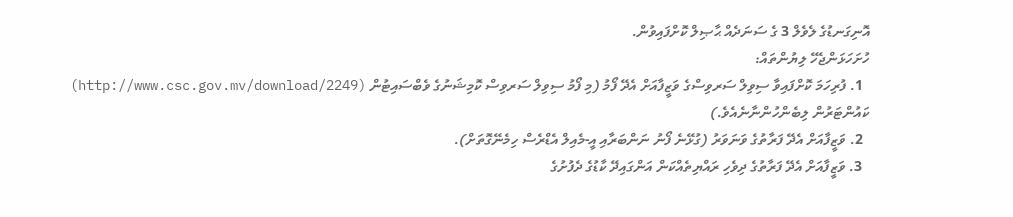އޮނިގަނޑުގެ ލެވެލް 3 ގެ ސަނަދެއް ޙާޞިލް ކޮށްފައިވުން.
ހުށަހަޅަންޖެހޭ ލިޔުންތައް:
  1. ފުރިހަމަ ކޮށްފައިވާ ސިވިލް ސަރވިސްގެ ވަޒީފާއަށް އެދޭ ފޯމު (މި ފޯމު ސިވިލް ސަރވިސް ކޮމިޝަނުގެ ވެބްސައިޓުން (http://www.csc.gov.mv/download/2249) ކައުންޓަރުން ލިބެންހުންނާނެއެވެ.)
  2. ވަޒީފާއަށް އެދޭ ފަރާތުގެ ވަނަވަރު (ގުޅޭނެ ފޯނު ނަންބަރާއި އީ-މެއިލް އެޑްރެސް ހިމެނޭގޮތަށް).
  3. ވަޒީފާއަށް އެދޭ ފަރާތުގެ ދިވެހި ރައްޔިތެއްކަން އަންގައިދޭ ކާޑުގެ ދެފުށުގެ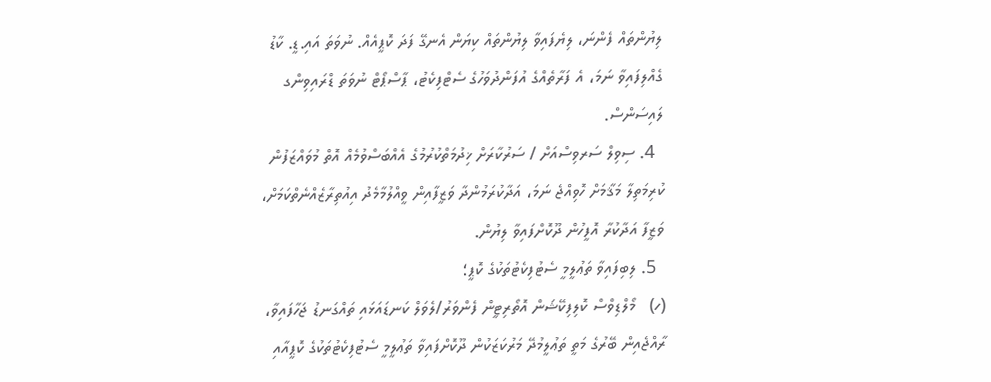ލިޔުންތައް ފެންނަ، ލިޔެފައިވާ ލިޔުންތައް ކިޔަން އެނގޭ ފަދަ ކޮޕީއެއް. ނުވަތަ އައި.ޑީ. ކާޑު ގެއްލިފައިވާ ނަމަ، އެ ފަރާތެއްގެ އުފަންދުވަހުގެ ސެޓްފިކެޓު، ޕާސްޕޯޓް ނުވަތަ ޑްރައިވިންގ ލައިސަންސް.
  4. ސިވިލް ސަރވިސްއަށް / ސަރުކާރަށް ޚިދުމަތްކުރުމުގެ އެއްބަސްވުމެއް އޮތް މުވައްޒަފުން ކުރިމަތިލާ މަޤާމަށް ހޮވިއްޖެ ނަމަ، އަދާކުރަމުންދާ ވަޒީފާއިން ވީއްލުމާމެދު އިއުތިރާޒެއްނެތްކަމަށް، ވަޒީފާ އަދާކުރާ އޮފީހުން ދޫކޮށްފައިވާ ލިޔުން.
  5. ލިބިފައިވާ ތަޢުލީމީ ސެޓުފިކެޓުތަކުގެ ކޮޕީ؛
(ހ)   މޯލްޑިވްސް ކޮލިފިކޭޝަން އޮތޯރިޓީން ފެންވަރު/ލެވަލް ކަނޑައަޅައި ތައްގަނޑު ޖަހާފައިވާ، ރާއްޖެއިން ބޭރުގެ މަތީ ތަޢުލީމުދޭ މަރުކަޒަކުން ދޫކޮށްފައިވާ ތަޢުލީމީ ސެޓުފިކެޓުތަކުގެ ކޮޕީއާއި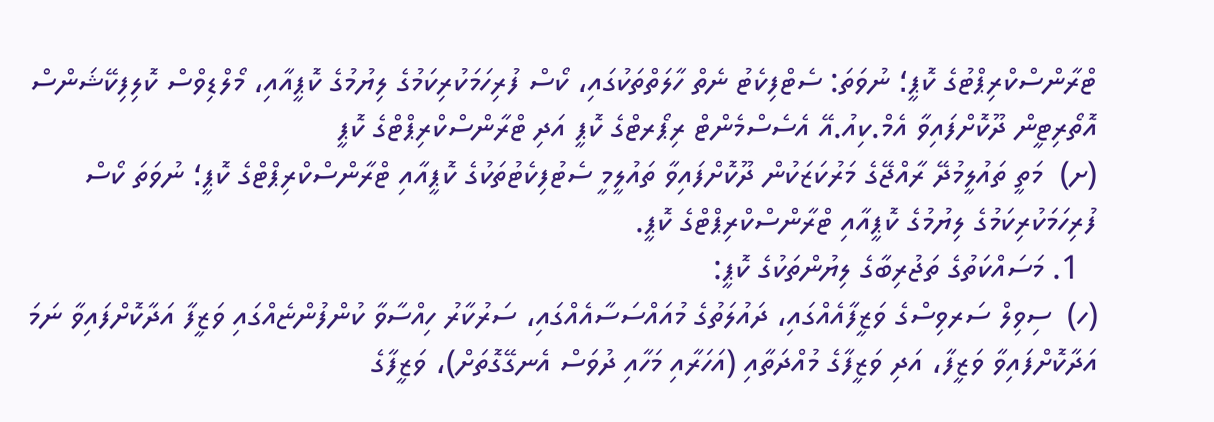ޓްރާންސްކްރިޕްޓުގެ ކޮޕީ؛ ނުވަތަ: ސެޓްފިކެޓު ނެތް ހާލަތްތަކުގައި، ކޯސް ފުރިހަމަކުރިކަމުގެ ލިޔުމުގެ ކޮޕީއާއި، މޯލްޑިވްސް ކޮލިފިކޭޝަންސް އޮތޯރިޓީން ދޫކޮށްފައިވާ އެމް.ކިއު.އޭ އެސެސްމެންޓް ރިޕޯރޓްގެ ކޮޕީ އަދި ޓްރާންސްކްރިޕްޓްގެ ކޮޕީ
(ށ)  މަތީ ތައުލީމުދޭ ރާއްޖޭގެ މަރުކަޒަކުން ދޫކޮށްފައިވާ ތައުލީމީ ސެޓުފިކެޓުތަކުގެ ކޮޕީއާއި ޓްރާންސްކްރިޕްޓްގެ ކޮޕީ؛ ނުވަތަ ކޯސް ފުރިހަމަކުރިކަމުގެ ލިޔުމުގެ ކޮޕީއާއި ޓްރާންސްކްރިޕްޓްގެ ކޮޕީ.
  1. މަސައްކަތުގެ ތަޖުރިބާގެ ލިޔުންތަކުގެ ކޮޕީ:
(ހ)  ސިވިލް ސަރވިސްގެ ވަޒީފާއެއްގައި، ދައުލަތުގެ މުއައްސަސާއެއްގައި، ސަރުކާރު ހިއްސާވާ ކުންފުންޏެއްގައި ވަޒީފާ އަދާކޮށްފައިވާ ނަމަ އަދާކޮށްފައިވާ ވަޒީފާ، އަދި ވަޒީފާގެ މުއްދަތާއި (އަހަރާއި މަހާއި ދުވަސް އެނގޭގޮތަށް)، ވަޒީފާގެ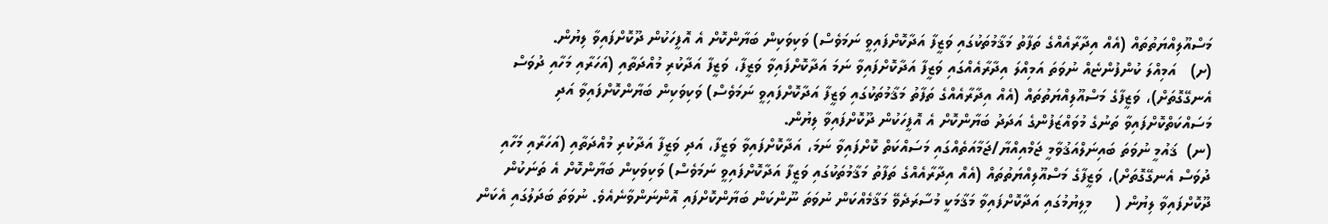މަސްއޫލިއްޔަތުތައް (އެއް އިދާރާއެއްގެ ތަފާތު މަޤާމުތަކުގައި ވަޒީފާ އަދާކޮށްފައިވީ ނަމަވެސް) ވަކިވަކިން ބަޔާންކޮށް އެ އޮފީހަކުން ދޫކޮށްފައިވާ ލިޔުން.
(ށ)   އަމިއްލަ ކުންފުންޏެއް ނުވަތަ އަމިއްލަ އިދާރާއެއްގައި ވަޒީފާ އަދާކޮށްފައިވާ ނަމަ އަދާކޮށްފައިވާ ވަޒީފާ، ވަޒީފާ އަދާކުރި މުއްދަތާއި (އަހަރާއި މަހާއި ދުވަސް އެނގޭގޮތަށް)، ވަޒީފާގެ މަސްއޫލިއްޔަތުތައް (އެއް އިދާރާއެއްގެ ތަފާތު މަޤާމުތަކުގައި ވަޒީފާ އަދާކޮށްފައިވީ ނަމަވެސް) ވަކިވަކިން ބަޔާންކޮށްފައިވާ އަދި މަސައްކަތްކޮށްފައިވާ ތަނުގެ މުވައްޒަފުންގެ އަދަދު ބަޔާންކޮށް އެ އޮފީހަކުން ދޫކޮށްފައިވާ ލިޔުން.
(ނ)  ޤައުމީ ނުވަތަ ބައިނަލްއަޤުވާމީ ޖަމްއިއްޔާ/ޖަމާއަތެއްގައި މަސައްކަތް ކޮށްފައިވާ ނަމަ، އަދާކޮށްފައިވާ ވަޒީފާ، އަދި ވަޒީފާ އަދާކުރި މުއްދަތާއި (އަހަރާއި މަހާއި ދުވަސް އެނގޭގޮތަށް)، ވަޒީފާގެ މަސްއޫލިއްޔަތުތައް (އެއް އިދާރާއެއްގެ ތަފާތު މަޤާމުތަކުގައި ވަޒީފާ އަދާކޮށްފައިވީ ނަމަވެސް) ވަކިވަކިން ބަޔާންކޮށް އެ ތަނަކުން ދޫކޮށްފައިވާ ލިޔުން (     މިލިޔުމުގައި އަދާކޮށްފައިވާ މަޤާމަކީ މުސާރަދެވޭ މަޤާމެއްކަން ނުވަތަ ނޫންކަން ބަޔާންކޮށްފައި އޮންނަންވާނެއެވެ. ނުވަތަ ބަދަލުގައި އެކަން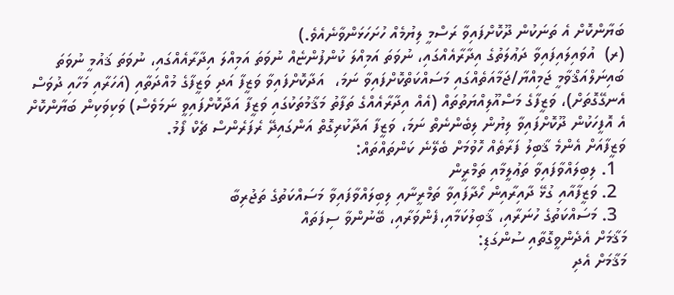ބަޔާންކޮށް އެ ތަނަކުން ދޫކޮށްފައިވާ ރަސްމީ ލިޔުމެއް ހުށަހަޅަންވާނެއެވެ.)
(ރ)  އުވައިލައިފައިވާ ދަޢުލަތުގެ އިދާރާއެއްގައި، ނުވަތަ އަމިއްލަ ކުންފުންޏެއް ނުވަތަ އަމިއްލަ އިދާރާއެއްގައި، ނުވަތަ ޤައުމީ ނުވަތަ ބައިނަލްއަޤްވާމީ ޖަމިއްޔާ/ޖަމާއަތެއްގައި މަސައްކަތްކޮށްފައިވާ ނަމަ،  އަދާކޮށްފައިވާ ވަޒީފާ އަދި ވަޒީފާގެ މުއްދަތާއި (އަހަރާއި މަހާއި ދުވަސް އެނގޭގޮތަށް)، ވަޒީފާގެ މަސްއޫލިއްޔަތުތައް (އެއް އިދާރާއެއްގެ ތަފާތު މަޤާމުތަކުގައި ވަޒީފާ އަދާކޮށްފައިވީ ނަމަވެސް) ވަކިވަކިން ބަޔާންކޮށް އެ އޮފީހަކުން ދޫކޮށްފައިވާ ލިޔުން ލިބެންނެތް ނަމަ، ވަޒީފާ އަދާކުރިގޮތް އަންގައިދޭ ރެފަރެންސް ޗެކް ފޯމު.
ވަޒީފާއަށް އެންމެ ޤާބިލު ފަރާތެއް ހޮވުމަށް ބެލޭނެ ކަންތައްތައް:
  1. ލިބިލައްވާފައިވާ ތަޢުލީމާއި ތަމްރީން
  2. ވަޒީފާއާއި ގުޅޭ ދާއިރާއިން ހޯދާފައިވާ ތަމްރީނާއި ލިބިލައްވާފައިވާ މަސައްކަތުގެ ތަޖުރިބާ
  3. މަސައްކަތުގެ ހުނަރާއި، ޤާބިލުކަމާއި،ފެންވަރާއި، ބޭނުންވާ ސިފަތައް
މަޤާމަށް އެދެންވީގޮތާއި ސުންގަޑި:
މަޤާމަށް އެދި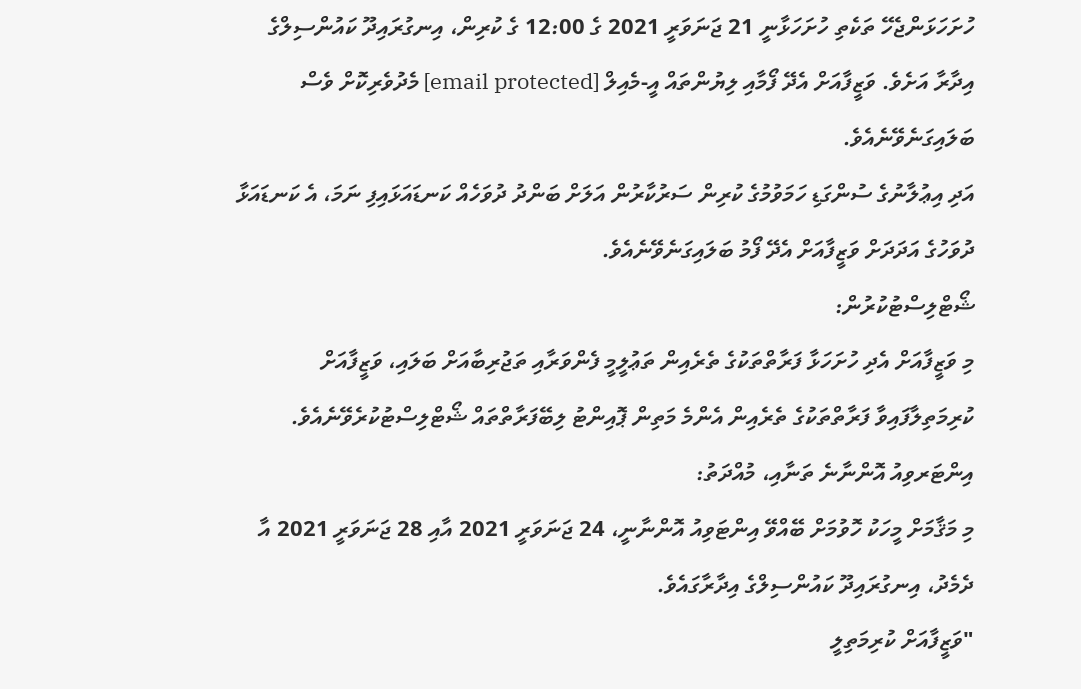ހުށަހަޅަންޖެހޭ ތަކެތި ހުށަހަޅާނީ 21 ޖަނަވަރީ 2021 ގެ 12:00 ގެ ކުރިން، އިނގުރައިދޫ ކައުންސިލްގެ އިދާރާ އަށެވެ. ވަޒީފާއަށް އެދޭ ފޯމާއި ލިޔުންތައް އީ-މެއިލް [email protected] މެދުވެރިކޮށް ވެސް ބަލައިގަނެވޭނެއެވެ.
އަދި އިޢުލާނުގެ ސުންގަޑި ހަމަވުމުގެ ކުރިން ސަރުކާރުން އަލަށް ބަންދު ދުވަހެއް ކަނޑައަޅައިފި ނަމަ، އެ ކަނޑައަޅާ ދުވަހުގެ އަދަދަށް ވަޒީފާއަށް އެދޭ ފޯމު ބަލައިގަނެވޭނެއެވެ.
ޝޯޓްލިސްޓުކުރުން:
މި ވަޒީފާއަށް އެދި ހުށަހަޅާ ފަރާތްތަކުގެ ތެރެއިން ތަޢުލީމީ ފެންވަރާއި ތަޖުރިބާއަށް ބަލައި، ވަޒީފާއަށް ކުރިމަތިލާފައިވާ ފަރާތްތަކުގެ ތެރެއިން އެންމެ މަތިން ޕޮއިންޓު ލިބޭފަރާތްތައް ޝޯޓްލިސްޓުކުރެވޭނެއެވެ.
އިންޓަރވިއު އޮންނާނެ ތަނާއި، މުއްދަތު:
މި މަޤާމަށް މީހަކު ހޮވުމަށް ބޭއްވޭ އިންޓަވިއު އޮންނާނީ، 24 ޖަނަވަރީ 2021 އާއި 28 ޖަނަވަރީ 2021 އާ ދެމެދު، އިނގުރައިދޫ ކައުންސިލްގެ އިދާރާގައެވެ.
"ވަޒީފާއަށް ކުރިމަތިލީ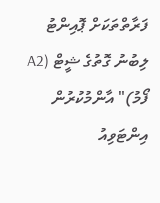ފަރާތްތަކަށް ޕޮއިންޓު ލިބުނު ގޮތުގެ ޝީޓް (A2 ފޯމު)" އާންމުކުރުން
އިންޓަވިއު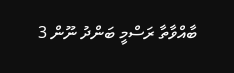ބާއްވާތާ ރަސްމީ ބަންދު ނޫން 3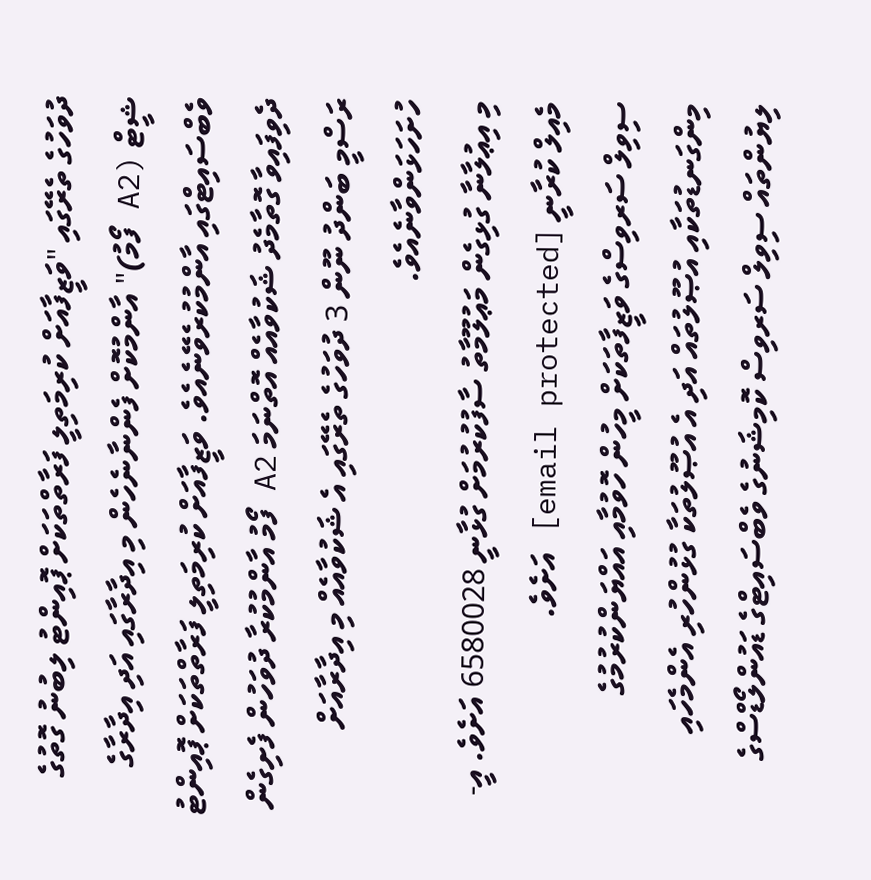ދުވަހުގެ ތެރޭގައި "ވަޒީފާއަށް ކުރިމަތިލީ ފަރާތްތަކަށް ޕޮއިންޓު ލިބުނު ގޮތުގެ ޝީޓް (A2 ފޯމު)" އާންމުކޮށް ފެންނާނެހެން މި އިދާރާގައި އަދި އިދާރާގެ ވެބްސައިޓްގައި އާންމުކުރެވޭނެއެވެ. ވަޒީފާއަށް ކުރިމަތިލީ ފަރާތްތަކަށް ޕޮއިންޓު ދެވިފައިވާ ގޮތާމެދު ޝަކުވާއެއް އޮތްނަމަ A2 ފޯމު އާންމުކުރާ ދުވަހުން ފެށިގެން ރަސްމީ ބަންދު ނޫން 3 ދުވަހުގެ ތެރޭގައި އެ ޝަކުވާއެއް މި އިދާރާއަށް ހުށަހަޅަންވާނެއެވެ.
މި އިޢުލާނާ ގުޅިގެން މަޢުލޫމާތު ސާފުކުރުމަށް ގުޅާނީ 6580028 އަށެވެ. އީ-މެއިލް ކުރާނީ [email protected] އަށެވެ.
ސިވިލް ސަރވިސްގެ ވަޒީފާތަކަށް މީހުން ހޮވުމާއި އައްޔަންކުރުމުގެ މިންގަނޑުތަކާއި އުޞޫލުތައް އަދި އެ އުޞޫލުތަކާ ގުޅުންހުރި އެންމެހައި ލިޔުންތައް ސިވިލް ސަރވިސް ކޮމިޝަނުގެ ވެބްސައިޓްގެ ޑައުންލޯޑްސްގެ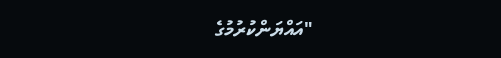"އައްޔަންކުރުމުގެ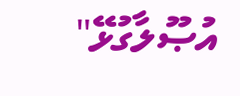އުޞޫލާގުޅޭ"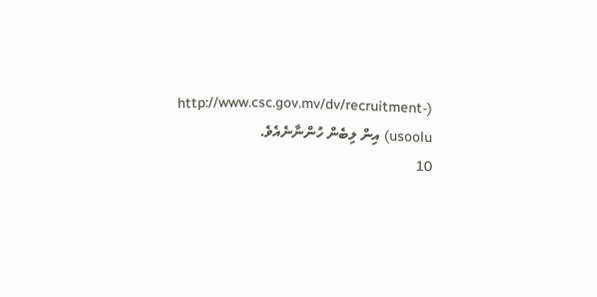(http://www.csc.gov.mv/dv/recruitment-usoolu) އިން ލިބެން ހުންނާނެއެވެ.
10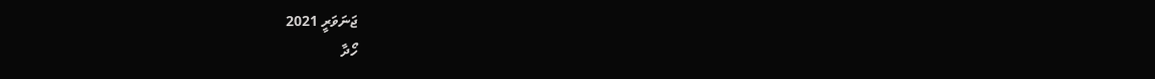ޖަނަވަރީ 2021
ހޯދާ